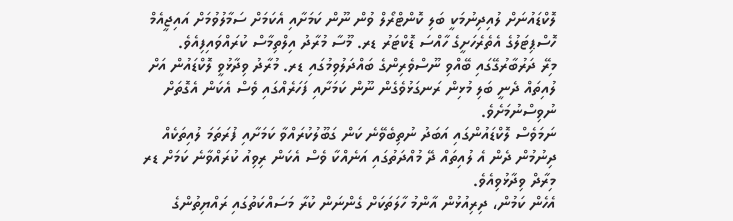ލޮކްޑައުނަށް ލުއިދިނުމަކީ ބަލި ކޮންޓްރޯލް ވުން ނޫން ކަމަށާއި އެކަމަށް ސަމާލުވުމަށް އައިޖީއެމް ހޮސްޕިޓަލުގެ އެތެރެހަށީގެ ހާއްސަ ޑޮކްޓަރު ޑރ. މޫސާ މުރާދު އިލްތިމާސް ކުރައްވައިފިއެވެ.
މިރޭ ދަރުބާރުގޭގައި ބޭއްވި ނޫސްވެރިންގެ ބައްދަލުވިމުގައި ޑރ. މުރާދު ވިދާޅުވީ ލޮކްޑައުން އަށް ލުއިތައް ދެނީ ބަލި މުޅިން ރަނގަޅުވެގެން ނޫން ކަމަށާއި ފަހަރެއްގައި ވެސް އެކަން އެގޮތަށް ނުވިސްނުމަށެވެ.
ނަމަވެސް ލޮކްޑައުންގައި އަބަދު ނުތިބެވޭނެ ކަން ގަބޫލުކުރައްވާ ކަމަށާއި ފުރަތަމަ ލުއިތަކެއް ދިނުމުން ދެން އެ ލުއިތައް ދޭ މުއްދަތުގައި އަނެއްކާ ވެސް އެކަން ރިވިއު ކުރައްވާނެ ކަމަށް ޑރ މިރާދް ވިދާޅުވިއެވެ.
އެހެން ކަމުން، ދިރިއުޅުން އާންމު ހާލަތަކަށް ގެންނަން ކުރާ މަސައްކަތުގައި ރައްޔިތުންގެ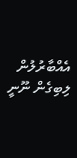އެއްބާރުލުން ލިބިގެން ނޫނީ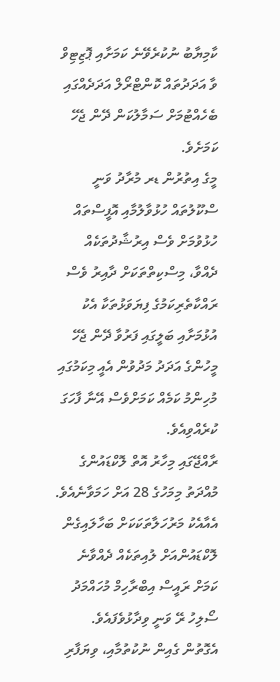ކާމިޔާބު ނުކުރެވޭނެ ކަމަށާއި ޕޮޒިޓިވް ވާ އަދަދުތައް ކޮންޓްރޯލް އަދަދެއްގައި ބެހެއްޓުމަށް ސަމާލުކަން ދޭން ޖެހޭ ކަމަށެވެ.
މީގެ އިތުރުން ޑރ މުރާދު ވަނީ ސްކޫލުތައް ހުޅުވާލުމާއި އޮފީސްތައް ހުޅުވުމަށް ވެސް އިރުޝާދުތަކެއް ދެއްވާ، މިސްކިތްތަކަށް ދާއިރު ވެސް ރައްކާތެރިކަމުގެ ފިޔަވަޅުތަކާ އެކު އުޅުމަށާއި ބަލީގައި ފަރުވާ ދޭން ޖެހޭ މީހުންގެ އަދަދު މަދުވުން އެއީ މިކަމުގައި މުހިންމު ކަމެއް ކަމަށްވެސް އޭނާ ފާހަގަ ކުރެއްވިއެވެ.
ރާއްޖޭގައި މިހާރު އޮތް ލޮކްޑައުންގެ މުއްދަތު މިމަހުގެ 28 އަށް ހަމަވާނެއެވެ. އެއާއެކު މަރުހަލާތަކަކަށް ބަހާލައިގެން ލޮކްޑައުންއަށް ލުއިތަކެއް ދެއްވާނެ ކަމަށް ރައީސް އިބްރާހިމް މުހައްމަދު ސޯލިހު ރޭ ވަނީ ވިދާޅުވެފައެވެ.
އެގޮތުން ގެއިން ނުކުތުމާއި، ވިޔަފާރި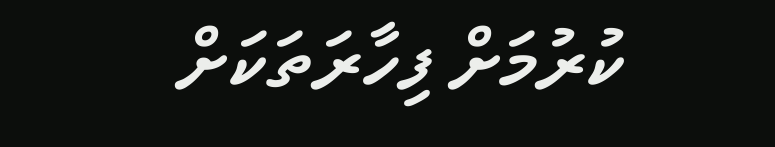ކުރުމަށް ފިހާރަތަކަށް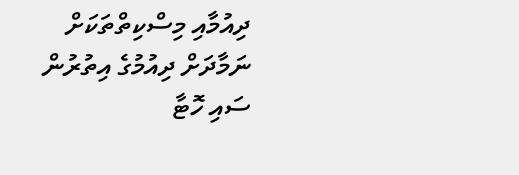ދިއުމާއި މިސްކިތްތަކަށް ނަމާދަށް ދިއުމުގެ އިތުރުން ސައި ހޮޓާ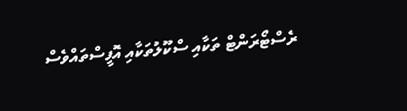ރެސްޓޯރަންޓް ތަކާއި ސްކޫލުތަކާއި އޮފީސްތައްވެސް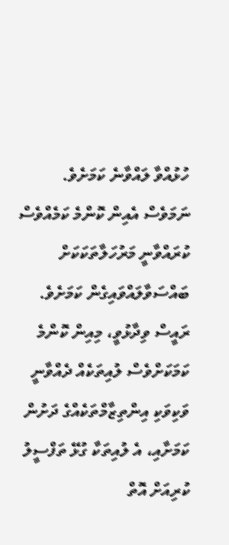ހުޅުއްވާ ލައްވާނެ ކަމަށެވެ. ނަމަވެސް އެއިން ކޮންމެ ކަމެއްވެސް ކުރައްވާނީ މަރުހަލާތަކަކަށް ބައްސަވާލައްވައިގެން ކަމަށެވެ.
ރައީސް ވިދާޅުވީ، މިއިން ކޮންމެ ކަމަކަށްވެސް ލުއިތަކެއް ދެއްވާނީ ވަކިވަކި އިންތިޒާމްތަކެއްގެ ދަށުން ކަމަށާއި، އެ ލުއިތަކާ ގުޅޭ ތަފްސީލު ކުރިއަށް އޮތް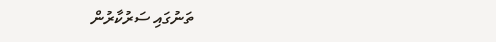ތަނުގައި ސަރުކާރުން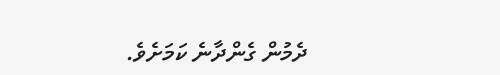ދެމުން ގެންދާނެ ކަމަށެވެ.